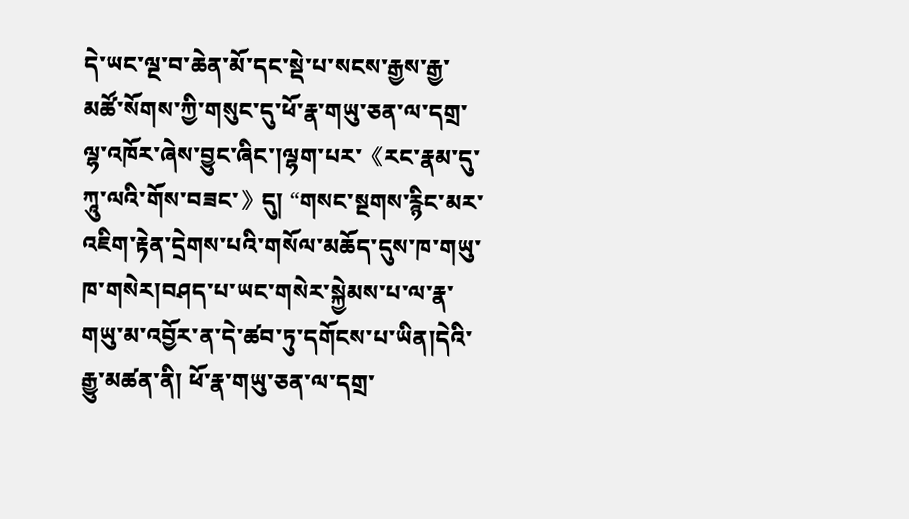དེ་ཡང་ལྔ་བ་ཆེན་མོ་དང་སྡེ་པ་སངས་རྒྱས་རྒྱ་མཚོ་སོགས་ཀྱི་གསུང་དུ་ཕོ་རྣ་གཡུ་ཅན་ལ་དགྲ་ལྷ་འཁོར་ཞེས་བྱུང་ཞིང་།ལྷག་པར་《རང་རྣམ་དུ་ཀཱུ་ལའི་གོས་བཟང་》དུ། “གསང་སྔགས་རྙིང་མར་འཇིག་རྟེན་དྲེགས་པའི་གསོལ་མཆོད་དུས་ཁ་གཡུ་ཁ་གསེར།བཤད་པ་ཡང་གསེར་སྐྱེམས་པ་ལ་རྣ་གཡུ་མ་འབྱོར་ན་དེ་ཚབ་ཏུ་དགོངས་པ་ཡིན།དེའི་རྒྱུ་མཚན་ནི། ཕོ་རྣ་གཡུ་ཅན་ལ་དགྲ་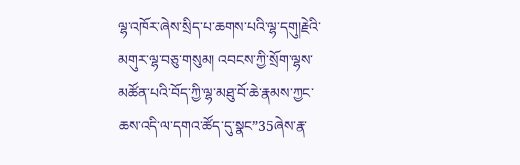ལྷ་འཁོར་ཞེས་སྲིད་པ་ཆགས་པའི་ལྷ་དགུ།རྗེའི་མགུར་ལྷ་བཅུ་གསུམ། འབངས་ཀྱི་སྲོག་ལྷས་མཚོན་པའི་བོད་ཀྱི་ལྷ་མཐུ་བོ་ཆེ་རྣམས་ཀྱང་ཆས་འདི་ལ་དགའ་ཚོད་དུ་སྣང”35ཞེས་རྣ་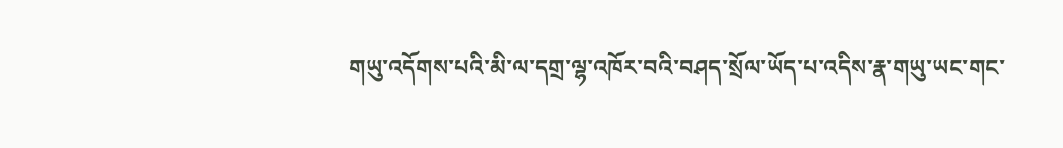གཡུ་འདོགས་པའི་མི་ལ་དགྲ་ལྷ་འཁོར་བའི་བཤད་སྲོལ་ཡོད་པ་འདིས་རྣ་གཡུ་ཡང་གང་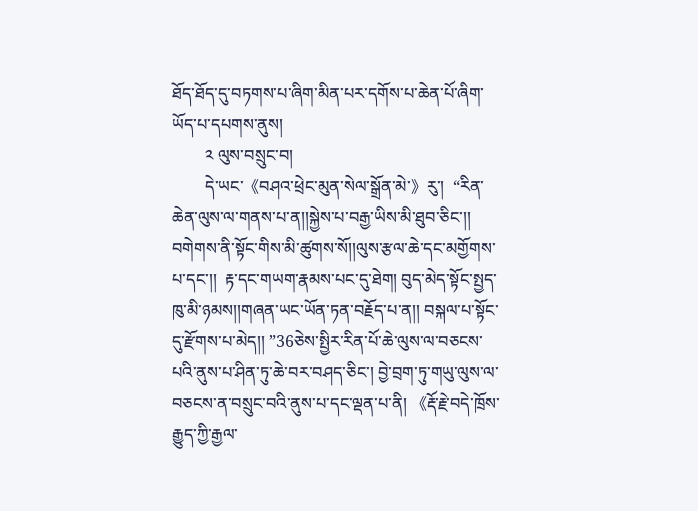ཐོད་ཐོད་དུ་བཏགས་པ་ཞིག་མིན་པར་དགོས་པ་ཆེན་པོ་ཞིག་ཡོད་པ་དཔགས་ནུས།
        ༢ ལུས་བསྲུང་བ།
        དེ་ཡང་《བཤའ་ཕྲེང་མུན་སེལ་སྒྲོན་མེ་》རུ་།  “རིན་ཆེན་ལུས་ལ་གནས་པ་ན།།སྐྱེས་པ་བརྒྱ་ཡིས་མི་ཐུབ་ཅིང་།། བགེགས་ནི་སྟོང་གིས་མི་ཚུགས་སོ།།ལུས་རྩལ་ཆེ་དང་མགྱོགས་པ་དང་།།  རྟ་དང་གཡག་རྣམས་པང་དུ་ཐེག། བུད་མེད་སྟོང་སྤྱད་ཁུ་མི་ཉམས།།གཞན་ཡང་ཡོན་ཏན་བརྗོད་པ་ན།། བསྐལ་པ་སྟོང་དུ་རྫོགས་པ་མེད།། ”36ཅེས་སྤྱིར་རིན་པོ་ཆེ་ལུས་ལ་བཅངས་པའི་ནུས་པ་ཤིན་ཏུ་ཆེ་བར་བཤད་ཅིང་། བྱེ་བྲག་ཏུ་གཡུ་ལུས་ལ་བཅངས་ན་བསྲུང་བའི་ནུས་པ་དང་ལྡན་པ་ནི། 《རྡོ་རྗེ་བདེ་ཁྲོས་རྒྱུད་ཀྱི་རྒྱལ་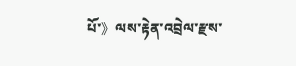པོ་》ལས་རྟེན་འབྲེལ་རྫས་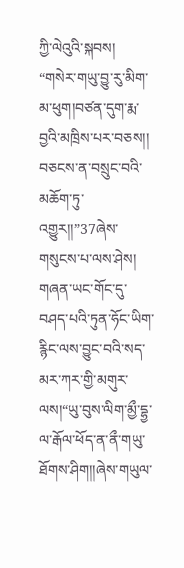ཀྱི་ལེའུའི་སྐབས། “གསེར་གཡུ་བྱུ་རུ་མིག་མ་ཕུག།བཙན་དུག་རྨ་བྱའི་མཁྲིས་པར་བཅས།། བཅངས་ན་བསྲུང་བའི་མཆོག་ཏུ་འགྱུར།།”37ཞེས་གསུངས་པ་ལས་ཤེས། གཞན་ཡང་གོང་དུ་བཤད་པའི་ཏུན་ཧོང་ཡིག་རྙིང་ལས་བྱུང་བའི་སད་མར་ཀར་གྱི་མགུར་ལས།“ཡུ་བུས་ལིག་མྱྀ་དྷྱ་ལ་རྒོལ་ཕོད་ན་ནྀ་གཡུ་ཐོགས་ཤིག།།ཞེས་གཡུལ་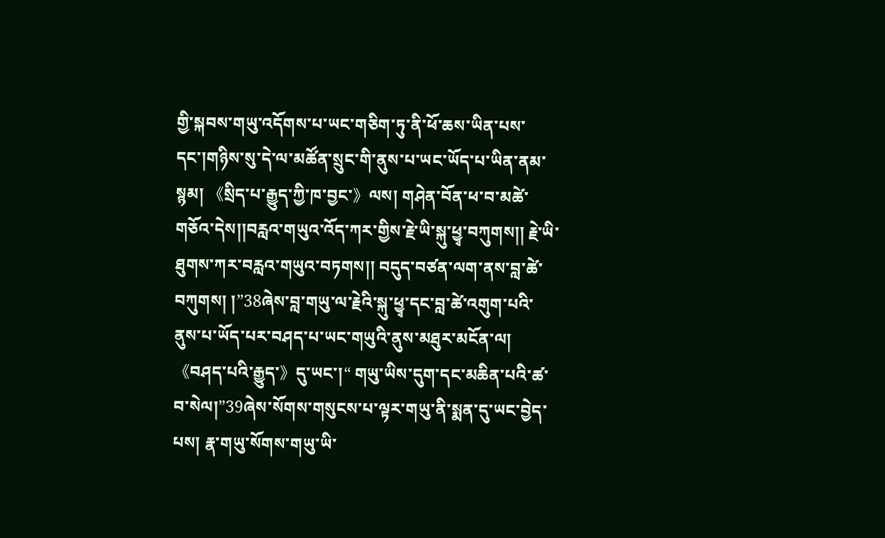གྱི་སྐབས་གཡུ་འདོགས་པ་ཡང་གཅིག་ཏུ་ནི་ཕོ་ཆས་ཡིན་པས་དང་།གཉིས་སུ་དེ་ལ་མཚོན་སྲུང་གི་ནུས་པ་ཡང་ཡོད་པ་ཡིན་ནམ་སྙམ། 《སྲིད་པ་རྒྱུད་ཀྱི་ཁ་བྱང་》ལས། གཤེན་བོན་ཕ་བ་མཚེ་གཅོའ་དེས།།བརླའ་གཡུའ་འོད་ཀར་གྱིས་རྗེ་ཡི་སྐུ་ཕྱྭ་བཀུགས།། རྗེ་ཡི་ཐུགས་ཀར་བརླའ་གཡུའ་བཏགས།། བདུད་བཙན་ལག་ནས་བླ་ཚེ་བཀུགས། །”38ཞེས་བླ་གཡུ་ལ་རྗེའི་སྐུ་ཕྱྭ་དང་བླ་ཚེ་འགུག་པའི་ནུས་པ་ཡོད་པར་བཤད་པ་ཡང་གཡུའི་ནུས་མཐུར་མངོན་ལ།《བཤད་པའི་རྒྱུད་》དུ་ཡང་།“ གཡུ་ཡིས་དུག་དང་མཆིན་པའི་ཚ་བ་སེལ།”39ཞེས་སོགས་གསུངས་པ་ལྟར་གཡུ་ནི་སྨན་དུ་ཡང་བྱེད་པས། རྣ་གཡུ་སོགས་གཡུ་ཡི་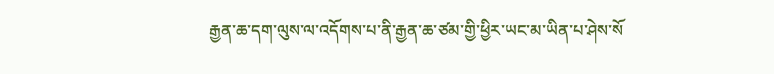རྒྱན་ཆ་དག་ལུས་ལ་འདོགས་པ་ནི་རྒྱན་ཆ་ཙམ་གྱི་ཕྱིར་ཡང་མ་ཡིན་པ་ཤེས་སོ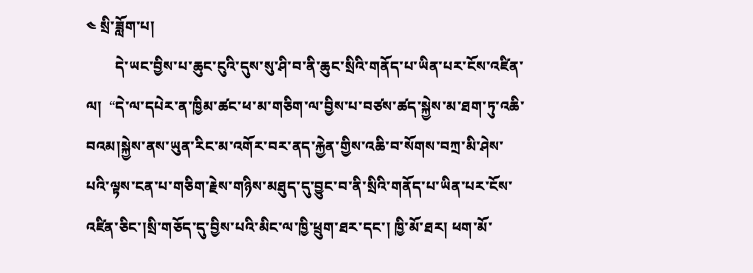༤ སྲི་ཟློག་པ།
        དེ་ཡང་བྱིས་པ་ཆུང་ངུའི་དུས་སུ་ཤི་བ་ནི་ཆུང་སྲིའི་གནོད་པ་ཡིན་པར་ངོས་འཛིན་ལ།  “དེ་ལ་དཔེར་ན་ཁྱིམ་ཚང་ཕ་མ་གཅིག་ལ་བྱིས་པ་བཙས་ཚད་སྐྱེས་མ་ཐག་ཏུ་འཆི་བའམ།སྐྱེས་ནས་ཡུན་རིང་མ་འགོར་བར་ནད་རྐྱེན་གྱིས་འཆི་བ་སོགས་བཀྲ་མི་ཤེས་པའི་ལྟས་ངན་པ་གཅིག་རྗེས་གཉིས་མཐུད་དུ་བྱུང་བ་ནི་སྲིའི་གནོད་པ་ཡིན་པར་ངོས་འཛིན་ཅིང་།སྲི་གཅོད་དུ་བྱིས་པའི་མིང་ལ་ཁྱི་ཕྲུག་ཐར་དང་། ཁྱི་མོ་ཐར། ཕག་མོ་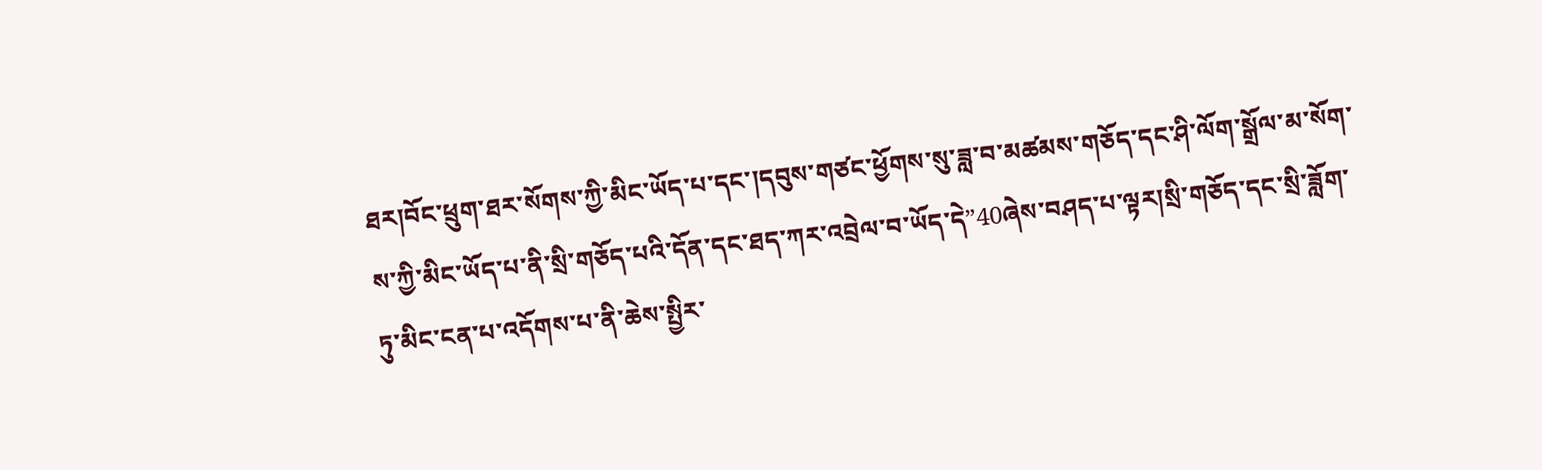ཐར།བོང་ཕྲུག་ཐར་སོགས་ཀྱི་མིང་ཡོད་པ་དང་།དབུས་གཙང་ཕྱོགས་སུ་ཟླ་བ་མཚམས་གཅོད་དང་ཤི་ལོག་སྒྲོལ་མ་སོག་ས་ཀྱི་མིང་ཡོད་པ་ནི་སྲི་གཅོད་པའི་དོན་དང་ཐད་ཀར་འབྲེལ་བ་ཡོད་དེ”40ཞེས་བཤད་པ་ལྟར།སྲི་གཅོད་དང་སྲི་ཟློག་ཏུ་མིང་ངན་པ་འདོགས་པ་ནི་ཆེས་སྤྱིར་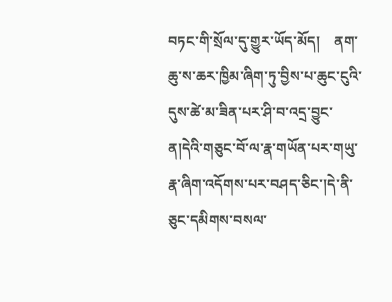བཏང་གི་སྲོལ་དུ་གྱུར་ཡོད་མོད།    ནག་ཆུ་ས་ཆར་ཁྱིམ་ཞིག་ཏུ་བྱིས་པ་ཆུང་ངུའི་དུས་ཚེ་མ་ཟིན་པར་ཤི་བ་འདྲ་བྱུང་ན།དེའི་གཅུང་བོ་ལ་རྣ་གཡོན་པར་གཡུ་རྣ་ཞིག་འདོགས་པར་བཤད་ཅིང་།དེ་ནི་ཅུང་དམིགས་བསལ་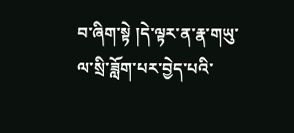བ་ཞིག་སྟེ །དེ་ལྟར་ན་རྣ་གཡུ་ལ་སྲི་ཟློག་པར་བྱེད་པའི་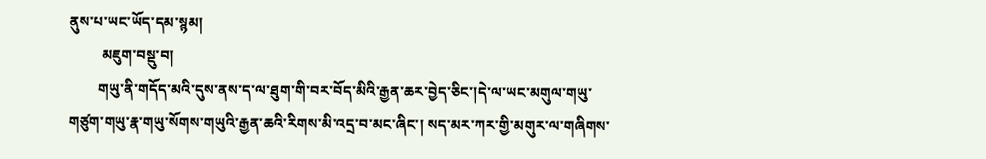ནུས་པ་ཡང་ཡོད་དམ་སྙམ།
         མཇུག་བསྡུ་བ།
        གཡུ་ནི་གདོད་མའི་དུས་ནས་ད་ལ་ཐུག་གི་བར་བོད་མིའི་རྒྱན་ཆར་བྱེད་ཅིང་།དེ་ལ་ཡང་མགུལ་གཡུ་གཙུག་གཡུ་རྣ་གཡུ་སོགས་གཡུའི་རྒྱན་ཆའི་རིགས་མི་འདྲ་བ་མང་ཞིང་། སད་མར་ཀར་གྱི་མགུར་ལ་གཞིགས་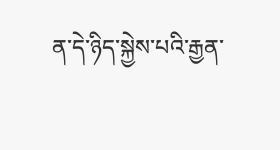ན་དེ་ཉིད་སྐྱེས་པའི་རྒྱན་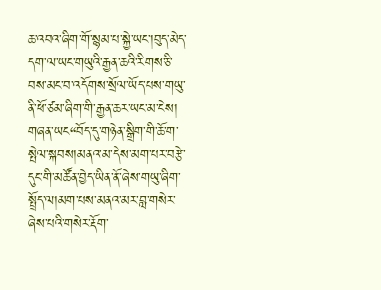ཆ་འབའ་ཞིག་གོ་སྙམ་པ་སྐྱེ་ཡང་།བུད་མེད་དག་ལ་ཡང་གཡུའི་རྒྱན་ཆའི་རིགས་ཅི་བས་མང་བ་འདོགས་སྲོལ་ཡོད་པས་གཡུ་ནི་ཕོ་ཙམ་ཞིག་གི་རྒྱན་ཆར་ཡང་མ་ངེས།  གཞན་ཡང“བོད་དུ་གཉེན་སྒྲིག་གི་ཆོ་ག་སྤེལ་སྐབས།མནའ་མ་དེས་མག་པར་བརྩེ་དུང་གི་མཚོན་བྱེད་ཡིན་ནོ་ཞེས་གཡུ་ཞིག་སྤྲོད་ལ།མག་པས་མནའ་མར་བླ་གསེར་ཞེས་པའི་གསེར་རྡོག་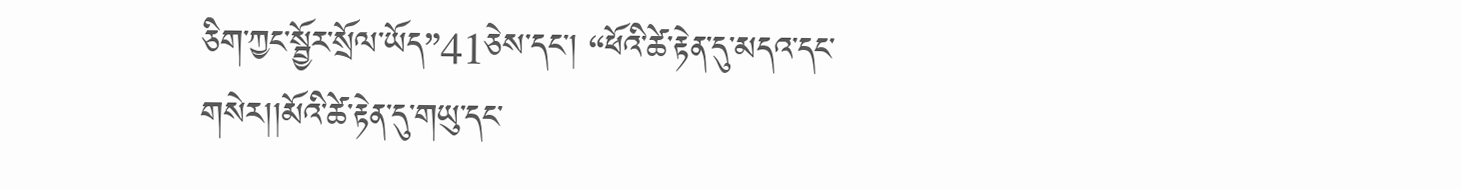ཅིག་ཀྱང་སྦྱོར་སྲོལ་ཡོད”41ཅེས་དང་། “ཕོའི་ཚེ་རྟེན་དུ་མདའ་དང་གསེར།།མོའི་ཚེ་རྟེན་དུ་གཡུ་དང་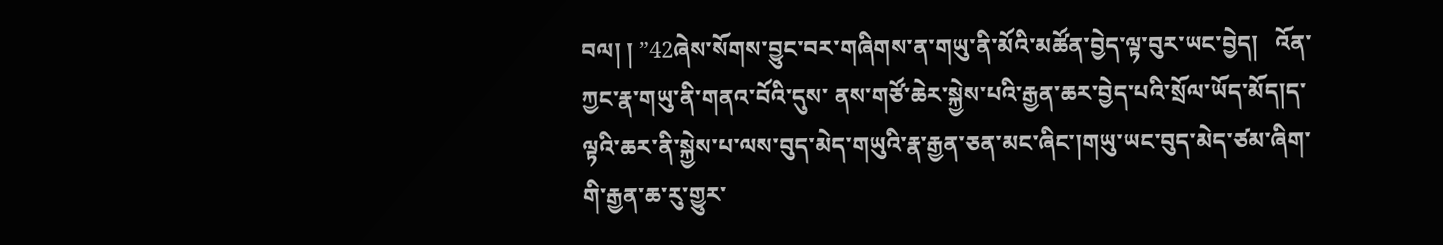བལ། ། ”42ཞེས་སོགས་བྱུང་བར་གཞིགས་ན་གཡུ་ནི་མོའི་མཚོན་བྱེད་ལྟ་བུར་ཡང་བྱེད།   འོན་ཀྱང་རྣ་གཡུ་ནི་གནའ་བོའི་དུས་ ནས་གཙོ་ཆེར་སྐྱེས་པའི་རྒྱན་ཆར་བྱེད་པའི་སྲོལ་ཡོད་མོད།ད་ལྟའི་ཆར་ནི་སྐྱེས་པ་ལས་བུད་མེད་གཡུའི་རྣ་རྒྱན་ཅན་མང་ཞིང་།གཡུ་ཡང་བུད་མེད་ཙམ་ཞིག་གི་རྒྱན་ཆ་རུ་གྱུར་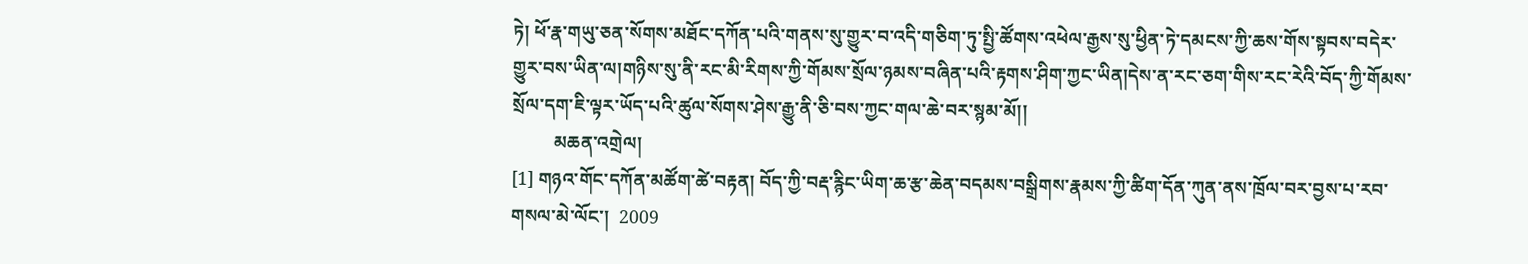ཏེ། ཕོ་རྣ་གཡུ་ཅན་སོགས་མཐོང་དཀོན་པའི་གནས་སུ་གྱུར་བ་འདི་གཅིག་ཏུ་སྤྱི་ཚོགས་འཕེལ་རྒྱས་སུ་ཕྱིན་ཏེ་དམངས་ཀྱི་ཆས་གོས་སྟབས་བདེར་གྱུར་བས་ཡིན་ལ།གཉིས་སུ་ནི་རང་མི་རིགས་ཀྱི་གོམས་སྲོལ་ཉམས་བཞིན་པའི་རྟགས་ཤིག་ཀྱང་ཡིན།དེས་ན་རང་ཅག་གིས་རང་རེའི་བོད་ཀྱི་གོམས་སྲོལ་དག་ཇི་ལྟར་ཡོད་པའི་ཚུལ་སོགས་ཤེས་རྒྱུ་ནི་ཅི་བས་ཀྱང་གལ་ཆེ་བར་སྙམ་མོ།།
         མཆན་འགྲེལ།
[1] གཉའ་གོང་དཀོན་མཚོག་ཚེ་བརྟན། བོད་ཀྱི་བརྡ་རྙིང་ཡིག་ཆ་རྩ་ཆེན་བདམས་བསྒྲིགས་རྣམས་ཀྱི་ཚིག་དོན་ཀུན་ནས་ཁྲོལ་བར་བྱས་པ་རབ་གསལ་མེ་ལོང་།  2009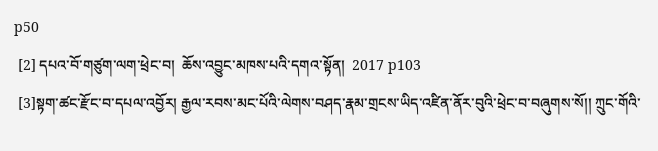p50
 [2] དཔའ་བོ་གཙུག་ལག་ཕྲེང་བ།  ཆོས་འབྱུང་མཁས་པའི་དགའ་སྟོན།  2017 p103
 [3]སྟག་ཚང་རྫོང་བ་དཔལ་འབྱོར། རྒྱལ་རབས་མང་པོའི་ལེགས་བཤད་རྣམ་གྲངས་ཡིད་འཛིན་ནོར་བུའི་ཕྲེང་བ་བཞུགས་སོ།། ཀྲུང་གོའི་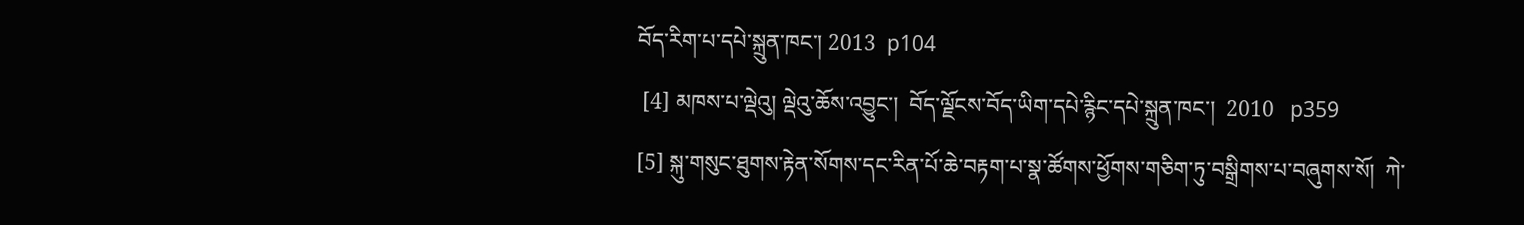བོད་རིག་པ་དཔེ་སྐྲུན་ཁང་། 2013  p104
 [4] མཁས་པ་ལྡེའུ། ལྡེའུ་ཆོས་འབྱུང་།  བོད་ལྗོངས་བོད་ཡིག་དཔེ་རྙིང་དཔེ་སྐྲུན་ཁང་།  2010   p359
[5] སྐུ་གསུང་ཐུགས་རྟེན་སོགས་དང་རིན་པོ་ཆེ་བརྟག་པ་སྣ་ཚོགས་ཕྱོགས་གཅིག་ཏུ་བསྒྲིགས་པ་བཞུགས་སོ།  ཀེ་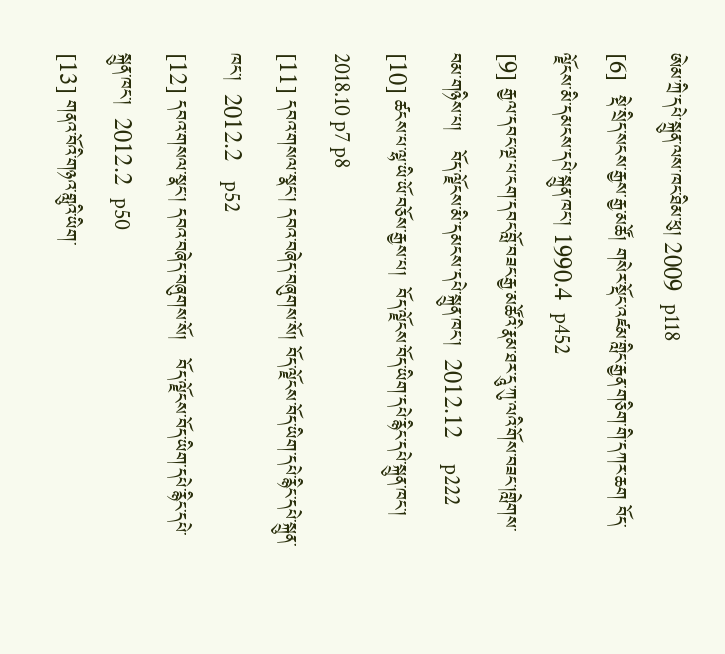ཨེམ་ཀྲི་དཔེ་སྐྲུན་ལས་ཁང་ཐིམ་ཕུ། 2009  p118
[6]  སྡེ་སྲིད་སངས་རྒྱས་རྒྱ་མཚོ། གསེར་སྡོང་འཛམ་གླིང་རྒྱན་གཅིག་གི་དཀར་ཆག བོད་ལྗོངས་མི་དམངས་དཔེ་སྐྲུན་ཁང་། 1990.4  p452
[9] རྒྱལ་དབང་ལྔ་པ་ངག་དབང་བློ་བཟང་རྒྱ་མཚོའི་རྣམ་ཐར་དཱུ་ཀུ་ལའི་གོས་བཟང་།གླེགས་བམ་གཉིས་པ།   བོད་ལྗོངས་མི་དམངས་དཔེ་སྐྲུན་ཁང་།  2012.12    p222
[10] ཚངས་པ་ལྷ་ཡི་ཡོ་བཅོས་རྒྱས་པ།  བོད་ལྗོངས་བོད་ཡིག་དཔེ་རྙིང་དཔེ་སྐྲུན་ཁང་། 2018.10 p7 p8
[11] དབའ་གསལ་སྣང་། དབའ་བཞེད་བཞུགས་སོ། བོད་ལྗོངས་བོད་ཡིག་དཔེ་རྙིང་དཔེ་སྐྲུན་ཁང་།  2012.2   p52
[12] དབའ་གསལ་སྣང་། དབའ་བཞེད་བཞུགས་སོ།   བོད་ལྗོངས་བོད་ཡིག་དཔེ་རྙིང་དཔེ་སྐྲུན་ཁང་།  2012.2  p50
[13] གནའ་བོའི་གཉའ་གླུའི་ཡིག་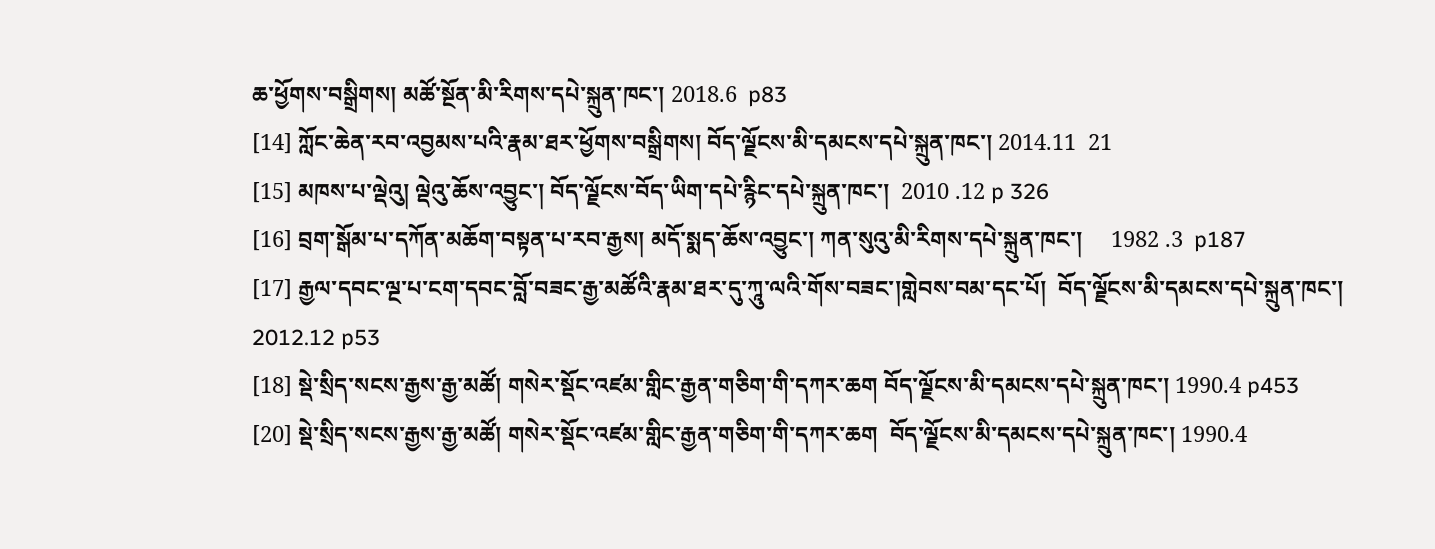ཆ་ཕྱོགས་བསྒྲིགས། མཚོ་སྔོན་མི་རིགས་དཔེ་སྐྲུན་ཁང་། 2018.6  p83
[14] ཀློང་ཆེན་རབ་འབྱམས་པའི་རྣམ་ཐར་ཕྱོགས་བསྒྲིགས། བོད་ལྗོངས་མི་དམངས་དཔེ་སྐྲུན་ཁང་། 2014.11  21
[15] མཁས་པ་ལྡེའུ། ལྡེའུ་ཆོས་འབྱུང་། བོད་ལྗོངས་བོད་ཡིག་དཔེ་རྙིང་དཔེ་སྐྲུན་ཁང་།  2010 .12 p 326
[16] བྲག་སྒོམ་པ་དཀོན་མཆོག་བསྟན་པ་རབ་རྒྱས། མདོ་སྨད་ཆོས་འབྱུང་། ཀན་སུའུ་མི་རིགས་དཔེ་སྐྲུན་ཁང་།     1982 .3  p187
[17] རྒྱལ་དབང་ལྔ་པ་ངག་དབང་བློ་བཟང་རྒྱ་མཚོའི་རྣམ་ཐར་དུ་ཀཱུ་ལའི་གོས་བཟང་།གླེབས་བམ་དང་པོ།  བོད་ལྗོངས་མི་དམངས་དཔེ་སྐྲུན་ཁང་། 2012.12 p53
[18] སྡེ་སྲིད་སངས་རྒྱས་རྒྱ་མཚོ། གསེར་སྡོང་འཛམ་གླིང་རྒྱན་གཅིག་གི་དཀར་ཆག བོད་ལྗོངས་མི་དམངས་དཔེ་སྐྲུན་ཁང་། 1990.4 p453
[20] སྡེ་སྲིད་སངས་རྒྱས་རྒྱ་མཚོ། གསེར་སྡོང་འཛམ་གླིང་རྒྱན་གཅིག་གི་དཀར་ཆག  བོད་ལྗོངས་མི་དམངས་དཔེ་སྐྲུན་ཁང་། 1990.4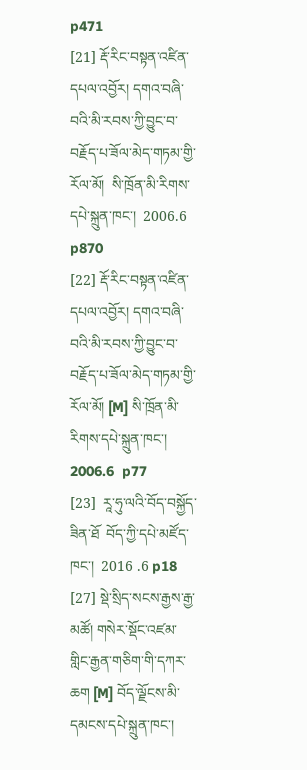p471
[21] རྡོ་རིང་བསྟན་འཛིན་དཔལ་འབྱོར། དགའ་བཞི་བའི་མི་རབས་ཀྱི་བྱུང་བ་བརྗོད་པ་ཟོལ་མེད་གཏམ་གྱི་རོལ་མོ།  སི་ཁྲོན་མི་རིགས་དཔེ་སྐྲུན་ཁང་།  2006.6  p870
[22] རྡོ་རིང་བསྟན་འཛིན་དཔལ་འབྱོར། དགའ་བཞི་བའི་མི་རབས་ཀྱི་བྱུང་བ་བརྗོད་པ་ཟོལ་མེད་གཏམ་གྱི་རོལ་མོ། [M] སི་ཁྲོན་མི་རིགས་དཔེ་སྐྲུན་ཁང་།  2006.6  p77
[23]  རཱ་ཧུ་ལའི་བོད་བསྐྱོད་ཟིན་ཐོ  བོད་ཀྱི་དཔེ་མཛོད་ཁང་།  2016 .6 p18
[27] སྡེ་སྲིད་སངས་རྒྱས་རྒྱ་མཚོ། གསེར་སྡོང་འཛམ་གླིང་རྒྱན་གཅིག་གི་དཀར་ཆག [M] བོད་ལྗོངས་མི་དམངས་དཔེ་སྐྲུན་ཁང་།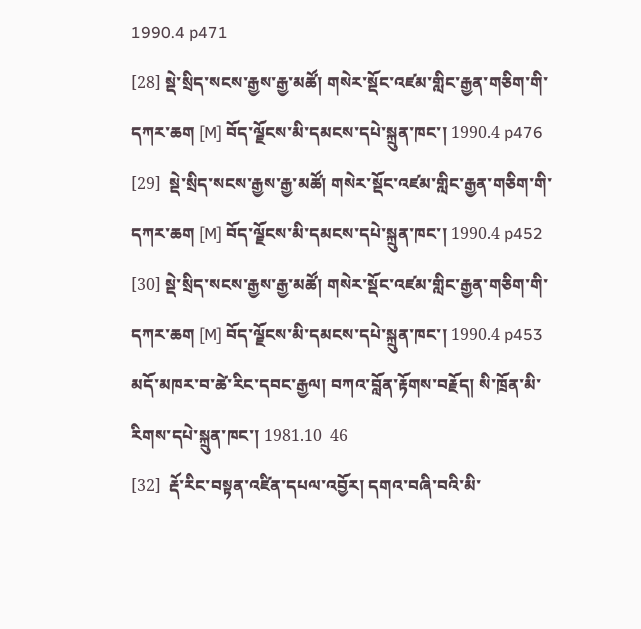1990.4 p471
[28] སྡེ་སྲིད་སངས་རྒྱས་རྒྱ་མཚོ། གསེར་སྡོང་འཛམ་གླིང་རྒྱན་གཅིག་གི་དཀར་ཆག [M] བོད་ལྗོངས་མི་དམངས་དཔེ་སྐྲུན་ཁང་། 1990.4 p476
[29]  སྡེ་སྲིད་སངས་རྒྱས་རྒྱ་མཚོ། གསེར་སྡོང་འཛམ་གླིང་རྒྱན་གཅིག་གི་དཀར་ཆག [M] བོད་ལྗོངས་མི་དམངས་དཔེ་སྐྲུན་ཁང་། 1990.4 p452
[30] སྡེ་སྲིད་སངས་རྒྱས་རྒྱ་མཚོ། གསེར་སྡོང་འཛམ་གླིང་རྒྱན་གཅིག་གི་དཀར་ཆག [M] བོད་ལྗོངས་མི་དམངས་དཔེ་སྐྲུན་ཁང་། 1990.4 p453
མདོ་མཁར་བ་ཚེ་རིང་དབང་རྒྱལ། བཀའ་བློན་རྟོགས་བརྗོད། སི་ཁྲོན་མི་རིགས་དཔེ་སྐྲུན་ཁང་། 1981.10  46
[32]  རྡོ་རིང་བསྟན་འཛིན་དཔལ་འབྱོར། དགའ་བཞི་བའི་མི་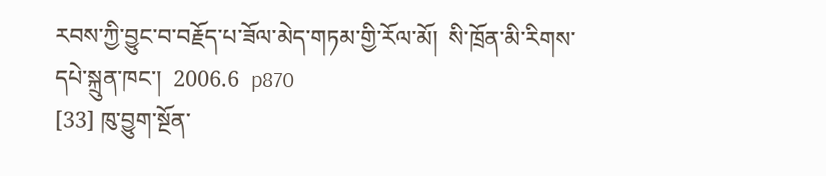རབས་ཀྱི་བྱུང་བ་བརྗོད་པ་ཟོལ་མེད་གཏམ་གྱི་རོལ་མོ།  སི་ཁྲོན་མི་རིགས་དཔེ་སྐྲུན་ཁང་།  2006.6  p870
[33] ཁུ་བྱུག་སྔོན་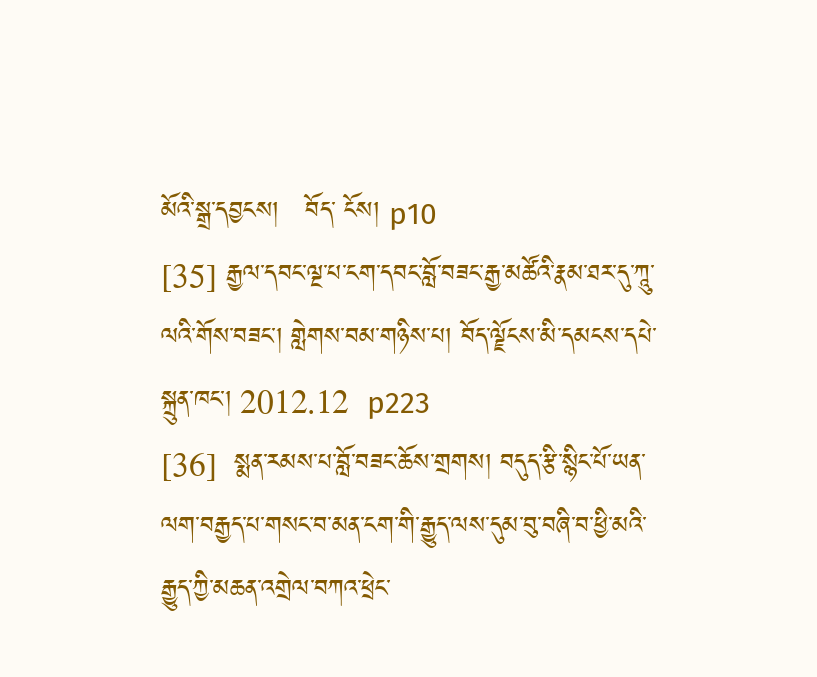མོའི་སྒྲ་དབྱངས།   བོད་ ངོས། p10
[35] རྒྱལ་དབང་ལྔ་པ་ངག་དབང་བློ་བཟང་རྒྱ་མཚོའི་རྣམ་ཐར་དུ་ཀཱུ་ལའི་གོས་བཟང་། གླེགས་བམ་གཉིས་པ། བོད་ལྗོངས་མི་དམངས་དཔེ་སྐྲུན་ཁང་། 2012.12  p223
[36]  སྨན་རམས་པ་བློ་བཟང་ཆོས་གྲགས། བདུད་རྩི་སྙིང་པོ་ཡན་ལག་བརྒྱད་པ་གསང་བ་མན་ངག་གི་རྒྱུད་ལས་དུམ་བུ་བཞི་བ་ཕྱི་མའི་རྒྱུད་ཀྱི་མཆན་འགྲེལ་བཀའ་ཕྲེང་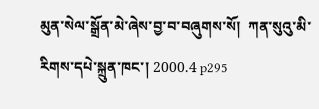མུན་སེལ་སྒྲོན་མེ་ཞེས་བྱ་བ་བཞུགས་སོ།  ཀན་སུའུ་མི་རིགས་དཔེ་སྐྲུན་ཁང་། 2000.4 p295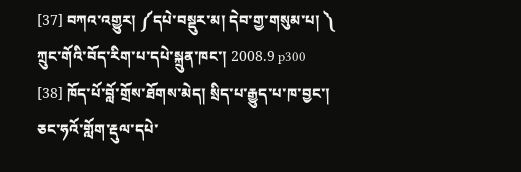[37] བཀའ་འགྱུར། ༼དཔེ་བསྡུར་མ། དེབ་གྱ་གསུམ་པ། ༽ ཀྲུང་གོའི་བོད་རིག་པ་དཔེ་སྐྲུན་ཁང་། 2008.9 p300
[38] ཁོད་པོ་བློ་གྲོས་ཐོགས་མེད། སྲིད་པ་རྒྱུད་པ་ཁ་བྱང་།  ཅང་ཧའོ་གློག་རྡུལ་དཔེ་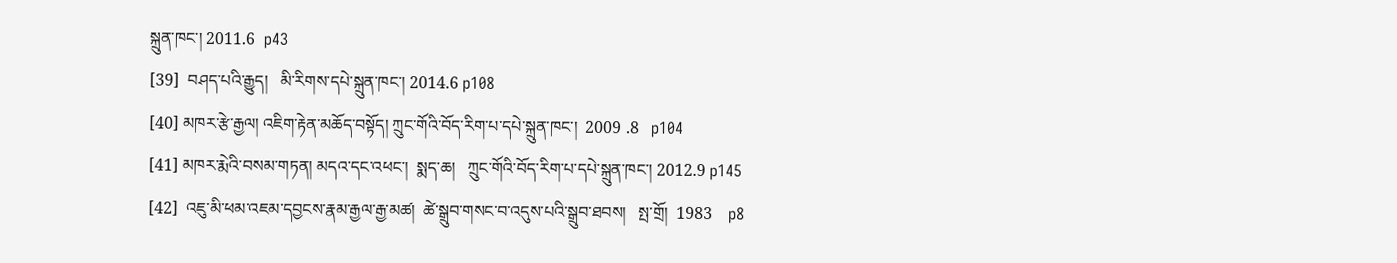སྐྲུན་ཁང་། 2011.6  p43
[39]  བཤད་པའི་རྒྱུད།   མི་རིགས་དཔེ་སྐྲུན་ཁང་། 2014.6 p108
[40] མཁར་རྩེ་རྒྱལ། འཇིག་རྟེན་མཆོད་བསྟོད། ཀྲུང་གོའི་བོད་རིག་པ་དཔེ་སྐྲུན་ཁང་།  2009 .8   p104
[41] མཁར་རྨེའི་བསམ་གཏན། མདའ་དང་འཕང་།  སྨད་ཆ།   ཀྲུང་གོའི་བོད་རིག་པ་དཔེ་སྐྲུན་ཁང་། 2012.9 p145
[42]  འཇུ་མི་ཕམ་འཇམ་དབྱངས་རྣམ་རྒྱལ་རྒྱ་མཚ།  ཚེ་སྒྲུབ་གསང་བ་འདུས་པའི་སྒྲུབ་ཐབས།   སྤ་གྲོ།  1983    p8